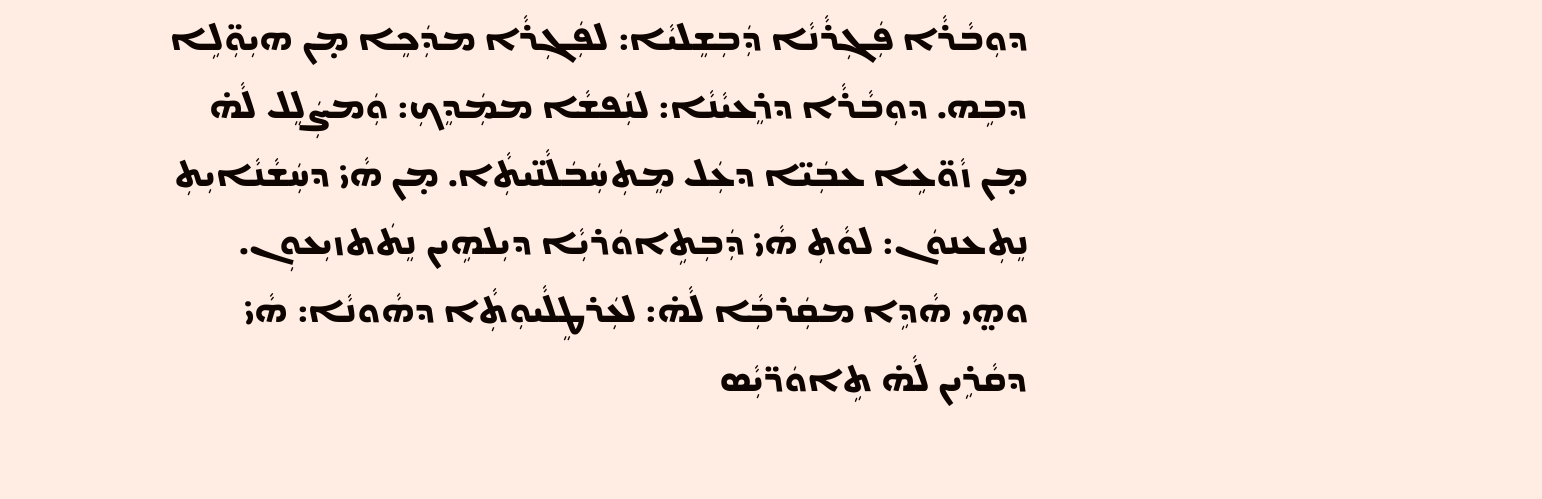ܕܘܼܒܵܪܵܐ ܦܲܓܼܪܵܢܵܐ ܕܲܒܼܫܸܠܝܵܐ: ܠܦܲܓܼܪܵܐ ܡܕܲܟܸܐ ܡ̣ܢ ܗܝܼܘܼ̈ܠܹܐ ܕܒܹܗ. ܕܘܼܒܵܪܵܐ ܕܪܸܥܝܵܢܵܐ: ܠܢܲܦܫܵܐ ܡܡܲܕܸܟܼ: ܘܲܡܨܲܠܸܠ ܠܵܗ̇ ܡ̣ܢ ܙܵܘ̈ܥܹܐ ܥܒܲܝ̈ܐ ܕܥܲܠ ܡܸܬܼܚܲܒܿܠܵܢ̈ܝܬܼܵܐ. ܡ̣ܢ ܗܵܝ̇ ܕܚܲܫܵܢܵܐܝܼܬܼ ܢܸܬܼܥܢܘܿܢ: ܠܘܵܬܼ ܗܵܝ̇ ܕܲܒܼܬܹܐܘܿܪܝܼܵܐ ܕܝܼܠܗܹܝܢ ܢܸܬܿܬܙܝܼܥܘܼܢ. ܘܗ̤ܝ ܗܵܕܹܐ ܡܩܲܪܒܼܵܐ ܠܵܗ̇: ܠܥܲܪܛܸܠܵܝܘܼܬܼܵܐ ܕܗܵܘܢܵܐ: ܗܵܝ̇ ܕܩܵܪܹܝܢ ܠܵܗ̇ ܬܹܐܘܿܪ̈ܝܼܵܣ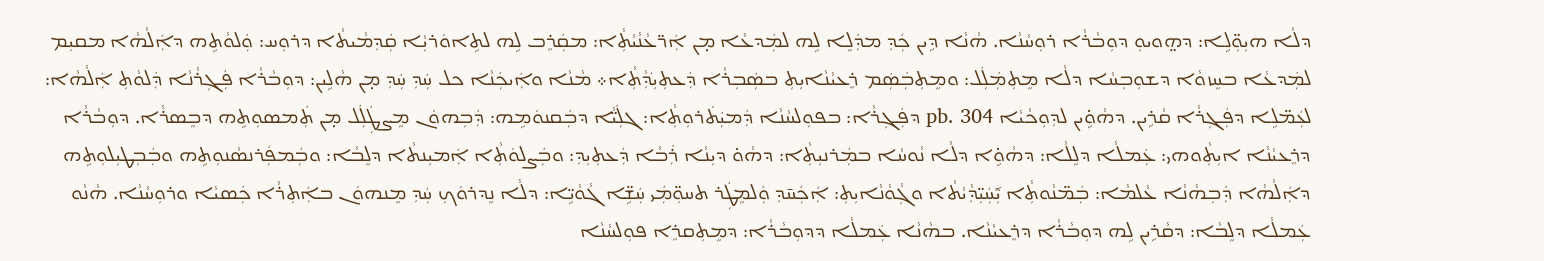ܕܠܵܐ ܗܝܼܘܼ̈ܠܹܐ: ܕܗ̤ܘܝܘܼ ܕܘܼܒܵܪܵܐ ܪܘܼܚܵܢܵܐ. ܗܵܢܵܐ ܕܹܝܢ ܟܲܕܼ ܡܕܲܠܸܐ ܠܹܗ ܠܡܲܕܥܵܐ ܡ̣ܢ ܐܲܪ̈ܥܵܢܵܝܵܬܼܵܐ: ܡܩܲܪܸܒ ܠܹܗ ܠܬܹܐܘܿܪܝܼܵܐ ܩܲܕܼܡܵܝܬܵܐ ܕܪܘܼܚ: ܘܲܠܘܵܬܹܗ ܕܐܲܠܵܗܵܐ ܡܩܝܼܡ ܠܡܲܕܥܵܐ ܒܚܸܙܘܵܐ ܕܫܘܼܒܼܚܵܐ ܕܠܵܐ ܡܸܬܼܡܲܠܲܠ: ܘܡܸܬܼܒܲܤܲܡ ܪܸܥܝܵܢܵܐܝܼܬܼ ܒܤܲܒܼܪܵܐ ܕܲܥܬܼܝܼ݁ܕܼܵܬܼܵܐ܀ ܡܵܢܵܐ ܘܐܲܝܟܲܢܵܐ ܟܠ ܚܲܕܼ ܚܲܕܼ ܡ̣ܢ ܗܵܠܹܝܢ: ܕܘܼܒܵܪܵܐ ܦܲܓܼܪܵܢܵܐ ܕܲܠܘܵܬܼ ܐܲܠܵܗܵܐ: ܠܥܲܡ̈ܠܹܐ ܕܦܲܓܼܪܵܐ ܩܵܪܹܝܢ. ܕܗܵܘܹ̇ܝܢ ܠܕܼܘܼܟܵܝܵܐ pb. 304 ܕܦܲܓܼܪܵܐ: ܒܦܘܼܠܚܵܢܵܐ ܕܲܡܝܲܬܿܪܘܼܬܼܵܐ: ܓܠܲܝ̈ܵܐ ܕܒܲܩܢܘܿܡܹܗ: ܕܲܒܼܗܘܿܢ ܡܸܨܛܲܠܲܠ ܡ̣ܢ ܬܲܡܤܘܼܬܹܗ ܕܒܸܤܪܵܐ. ܕܘܼܒܵܪܵܐ ܕܪܸܥܝܵܢܵܐ ܐܝܼܬܼܵܘܗܝ: ܥܲܡܠܵܐ ܕܠܸܠܵܐ: ܕܗܵܘܹ̇ܐ ܕܠܵܐ ܢܵܘܚܵܐ ܒܡܲܪܢܝܼܬܼܵܐ: ܕܗܵܘ̇ ܕܝܼܢܵܐ ܪܲܒܵܐ ܕܲܥܬܼܝܼܕܼ: ܘܒܲܨܠܘܿܬܼܵܐ ܐܲܡܝܼܢܬܵܐ ܕܠܸܒܵܐ: ܘܒܲܡܦܲܪܢܤܵܢܘܼܬܹܗ ܘܒܲܒܼܛܝܼܠܘܼܬܹܗ ܕܐܲܠܵܗܵܐ ܕܲܒܼܗܵܢܵܐ ܥܵܠܡܵܐ: ܒܲܡ̈ܢܵܘܬܼܵܐ ܝܑܼܚܲܝܼ̈ܕܼܵܝܵܬܵܐ ܘܓܼܵܘܵܢܵܐܝܼܬܼ: ܐܲܟܲܚ̄ܕܼ ܘܲܠܡܸܛܲܪ ܬܚܘܼ̈ܡܲܝ ܚܲܫܹ̈ܐ ܓܵܘܵܝܹ̈ܐ: ܕܠܵܐ ܢܸܕܪܘܿܟܼ ܚܲܕܼ ܡܸܢܗܘܿܢ ܒܐܲܬܼܪܵܐ ܟܲܤܝܵܐ ܘܪܘܼܚܵܢܵܐ. ܗܵܢܵܘ ܥܲܡܠܵܐ ܕܠܸܒܵܐ: ܕܩܵܪܹܝܢ ܠܹܗ ܕܘܼܒܵܪܵܐ ܕܪܸܥܝܵܢܵܐ. ܒܗܵܢܵܐ ܥܲܡܠܵܐ ܕܕܘܼܒܵܪܵܐ: ܕܡܸܬܼܩܪܸܐ ܦܘܼܠܚܵܢܵܐ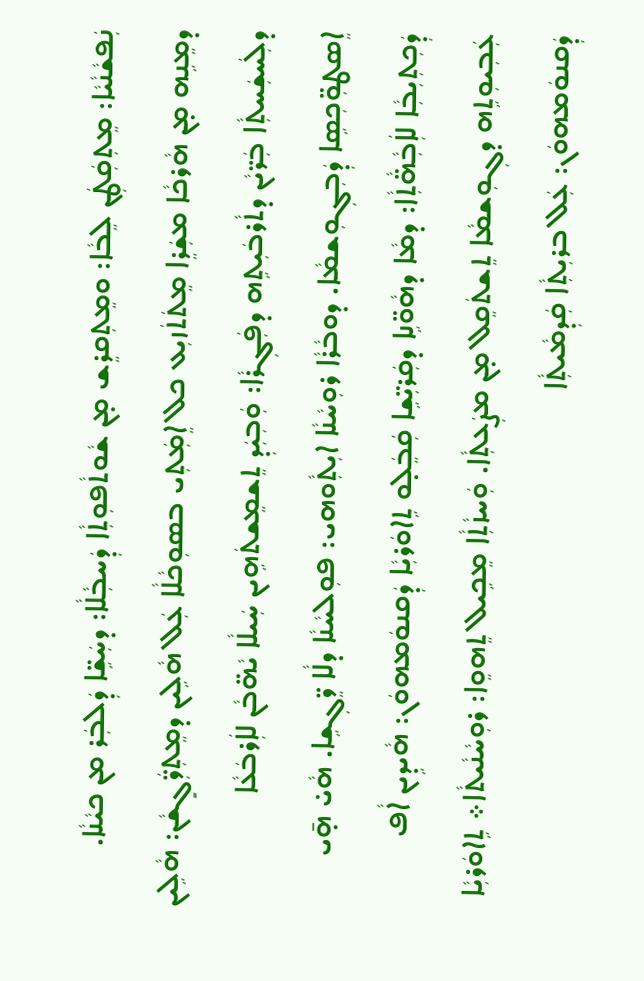ܢܲܦܫܵܢܵܝܵܐ: ܡܸܬܼܩܲܛܲܢ ܠܸܒܵܐ: ܘܡܸܬܼܩܪܸܫ ܡ̣ܢ ܫܵܘܬܵܦܘܼܬܼܵܐ ܕܲܚܒܼܵܠܵܐ: ܕܚܲܫܹ̈ܐ ܕܲܠܒܲܪ ܡܢ ܟܝܵܢܵܐ. ܕܡܸܢܹܗ ܡ̣ܢ ܗܵܪܟܵܐ ܡܫܲܪܸܐ ܡܸܬܿܬܿܙܝܼܥ ܟܠ ܐܸܡܲܬܼܝ ܒܤܘܼܟܵܠܵܐ ܥܲܠ ܗܵܠܹܝܢ ܕܡܸܬܼܪ̈ܲܓܼܸܫܵܢ: ܗܵܠܹܝܢ ܕܠܲܚܫܲܚܬܼܵܐ ܒܲܪ̈ܝܵܢ ܕܬܵܪܒܿܝܼܬܹܗ ܕܦܲܓܼܪܵܐ: ܘܲܒܼܝܲܕܼ ܬܸܫܡܸܫܬܿܗܹܝܢ ܚܲܝܠܵܐ ܝܵܗ̈ܒܵܢ ܠܐܲܪܒܿܥܵܐ ܐܸܤܛܘܼ̈ܟܼܤܹܐ ܕܲܒܼܓܼܘܼܫܡܵܐ. ܕܘܒܵܪܵܐ ܪܘܼܚܵܢܵܐ ܐܝܼܬܼܵܘܗܝ: ܦܘܼܠܚܵܢܵܐ ܕܠܵܐ ܪܸ̈ܓܼܫܹܐ. ܗܵܝ̇ ܗ̣̄ܝ ܕܲܟܼܬܼܝܼܒܼܵܐ ܠܐܲܒܼܵܗ̈ܵܬܼܵܐ: ܕܡܵܐ ܕܗܵܘ̈ܢܹܐ ܕܩܲܪܝܼ̈ܫܹܐ ܩܲܒܸܿܠ̣ܘ ܬܹܐܘܿܪܝܼܵܐ ܕܲܩܢܘܿܡܗܘܿܢ: ܗܵܝܕܹܝܢ ܐܵܦ ܥܲܒܼܝܘܼܬܹܗ ܕܓܼܘܼܫܡܵܐ ܬܸܫܬܿܩܸܠ ܡ̣ܢ ܡܨܲܥܬܼܵܐ. ܘܲܚܙܵܬܼܵܐ ܡܸܟܹܝܠ ܬܸܗܘܸܐ: ܪܘܼܚܵܢܵܝܬܵܐ܀ ܬܹܐܘܿܪܝܼܵܐ ܕܲܩܢܘܿܡܗܘܿܢ: ܥܲܠ ܒܪܝܼܬܼܵܐ ܩܲܕܼܡܵܝܬܼܵܐ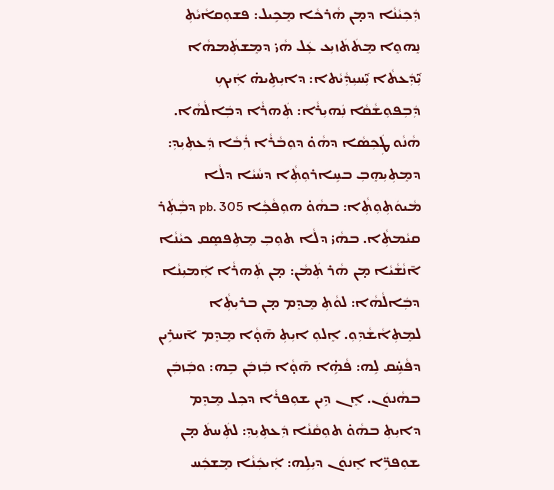ܕܲܟܼܝܵܢܵܐ ܕܡ̣ܢ ܗܵܪܟܵܐ ܡܸܟܹܝܠ: ܦܫܘܼܩܐܵܝܵܬܼ ܢܸܗܘܸܐ ܡܸܬܿܬܿܙܝܼܥ ܥܲܠ ܗܵܝ̇ ܕܡܸܫܬܲܡܗܵܐ ܝܑܼܕܲܥܬܵܐ ܝܑܼܚܝܼܕܼܵܝܵܬܐ: ܕܐܝܼܬܹܝܗ̇ ܐܲܝܟܼ ܕܲܒܼܦܘܼܫܵܩܵܐ ܢܲܗܝܼܪܵܐ: ܬܲܗܪܵܐ ܕܒܲܐܠܵܗܵܐ. ܗܵܢܵܘ ܛܲܟܼܤܵܐ ܕܗܵܘ̇ ܕܘܼܒܵܪܵܐ ܪܲܒܵܐ ܕܲܥܬܼܝܼܕܼ: ܕܡܸܬܼܝܼܗܸܒܼ ܒܚܹܐܪܘܼܬܼܵܐ ܕܚܵܝܵܐ ܕܠܵܐ ܡܵܝܘܿܬܼܘܼܬܼܵܐ: ܒܗܵܘ̇ ܗܘܼܦܵܟܼܵܐ pb. 305 ܕܒܼܵܬܲܪ ܩܝܵܡܬܼܵܐ. ܒܗܵܝ̇ ܕܠܵܐ ܬܘܼܒܼ ܡܸܬܼܦܤܸܩ ܟܝܵܢܵܐ ܐ̄ܢܵܫܵܝܵܐ ܡ̣ܢ ܗܵܪ ܬܲܡܵܢ: ܡ̣ܢ ܬܲܗܪܵܐ ܐܲܡܝܼܢܵܐ ܕܒܲܐܠܵܗܵܐ: ܠܘܵܬܼ ܡܸܕܸܡ ܡ̣ܢ ܒܪܝܼܬܼܵܐ ܠܡܸܬܼܐܵܫܵܕܼܘܼ. ܐܸܠܘܼ ܐܝܼܬܼ ܗ̄ܘ̣ܵܐ ܡܸܕܸܡ ܐ̄ܚܪܹܝܢ ܕܦܵܚܹ̇ܩ ܠܹܗ: ܦܵܗܹ̇ܐ ܗ̄ܘ̣ܵܐ ܒܲܙܒܲܢ ܒܹܗ: ܘܒܲܙܒܲܢ ܒܗܵܢܘܿܢ. ܐܸܢ ܕܹܝܢ ܫܘܼܦܪܵܐ ܕܟܼܠ ܡܸܕܸܡ ܕܐܝܼܬܼ ܒܗܵܘ̇ ܬܘܼܩܵܢܵܐ ܕܲܥܬܼܝܼܕܼ: ܠܬܲܚܬܿ ܡ̣ܢ ܫܘܼܦܪܹ̈ܐ ܐܸܢܘܿܢ ܕܝܼܠܹܗ: ܐܲܝܟܲܢܵܐ ܡܸܫܟܲܚ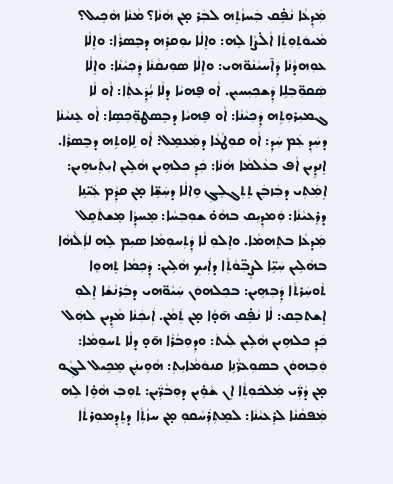ܡܲܕܼܥܵܐ ܢܵܦܹ̇ܩ ܒܲܚܙܵܬܹܗ ܠܒܲܪ ܡ̣ܢ ܗܵܢܵܐ؟ ܡܵܢܵܐ ܗܵܟܹܝܠ؟ ܡܵܝܘܿܬܼܘܼܬܼܵܐ ܐܵܠ̇ܨܵܐ ܠܹܗ: ܘܐܸܠܵܐ ܝܘܼܩܪܹܗ ܕܒܸܤܪܵܐ: ܘܐܸܠܵܐ ܥܘܼܗܕܵܢܵܐ ܕܲܐ̄ܚܝܵܢܵܘ̈ܗܝ: ܘܐܸܠܵܐ ܤܘܼܢܩܵܢܵܐ ܕܲܟܼܝܵܢܵܐ: ܘܐܸܠܵܐ ܤܲܩܘܼ̈ܒܼܠܹܐ ܕܲܫܟܼܝܼܚܝܼܢ. ܐܵܘ ܦܸܗܝܵܐ ܕܠܵܐ ܝܑܼܕܲܥܬܼܵܐ: ܐܵܘ ܠܵܐ ܓܡܝܼܪܘܼܬܹܗ ܕܲܟܼܝܵܢܵܐ: ܐܵܘ ܦܸܗܝܵܐ ܕܒܸܤܛܘܼ̈ܟܼܤܹܐ: ܐܵܘ ܥܸܢܝܵܢܵܐ ܕܚܲܕܼ ܥܲܡ ܚܲܕܼ: ܐܵܘ ܩܘܼܛܵܥܵܐ ܕܡܲܥܡܸܠ: ܐܵܘ ܠܹܐܘܬܹܗ ܕܒܸܤܪܵܐ. ܐܸܢܕܹܝܢ ܐܵܦ ܒܥܵܠܡܵܐ ܗܵܢܵܐ: ܟܲܕܼ ܟܠܗܹܝܢ ܗܵܠܹܝܢ ܐܝܼܬܲܝܗܹܝܢ: ܐܸܡܲܬܼܝ ܕܒܲܙܒܲܢ ܬܸܬܼܓܠܸܓܼ ܘܹܐܠܵܐ ܕܚܲܫܹ̈ܐ ܡ̣ܢ ܩܕܼܵܡ ܥܲܝ̈ܢܹܐ ܕܪܸܥܝܵܢܵܐ: ܘܲܡܕܼܝܼܩ ܒܗܵܘ̇ ܫܘܼܒܼܚܵܐ: ܡܸܚܕܼܵܐ ܡܸܫܬܿܩܸܠ ܡܲܕܥܵܐ ܒܬܸܗܡܵܐ. ܘܐܸܠܘܼ ܠܵܐ ܕܲܬܼܚܘܼܡܵܐ ܤܝܼܡ ܠܹܗ ܠܐܲܠܵܗܵܐ ܒܗܵܠܹܝܢ ܚܲܝܹ̈ܐ ܠܨܸܒܼ̈ܘܵܬܼܵܐ ܕܐܲܝܟܼ ܗܵܠܹܝܢ: ܕܲܟܼܡܵܐ ܬܸܗܘܸܐ ܬܵܘܚܲܪܬܵܐ ܕܲܒܼܗܹܝܢ: ܒܟܼܠܗܘܿܢ ܚܲܝܵܘ̈ܗܝ ܕܒܲܪܢܵܫܵܐ ܐܸܠܘܼ ܐܸܫܬܒܸܩ: ܠܵܐ ܢܵܦܹ̇ܩ ܗ̄ܘ̣ܵܐ ܡ̣ܢ ܬܲܡܵܢ. ܐܲܝܟܲܢܵܐ ܡܵܕܹܝܢ ܠܗܲܠ ܟܲܕܼ ܟܠܗܹܝܢ ܗܵܠܹܝܢ ܠܲܝܬܿ: ܘܕܼܘܼܒܵܪܵܐ ܗ̄ܘ̣ ܕܠܵܐ ܬܚܘܼܡܵܐ: ܘܲܒܼܗܘܿܢ ܒܤܘܼܥܪ̈ܵܢܹܐ ܩܢܘܿܡܵܐܝܼܬܼ: ܗܵܘܹܝܢܲܢ ܡܸܟܹܝܠ ܠܓܼܵܘ ܡ̣ܢ ܕܵܪ̈ܲܝ ܡܲܠܟܿܘܼܬܼܵܐ ܐܸܢ ܫܵܘܹ̇ܝܢ ܕܘܼܒܵܪ̈ܲܝܢ: ܬܘܼܒܼ ܗܵܘܹ̇ܐ ܠܹܗ ܡܲܦܩܵܢܵܐ ܠܪܸܥܝܵܢܵܐ: ܠܡܸܬܼܪܲܚܵܩܘܼ ܡ̣ܢ ܚܙܵܬܼܵܐ ܕܬܸܕܼܡܘܼܪܬܵܐ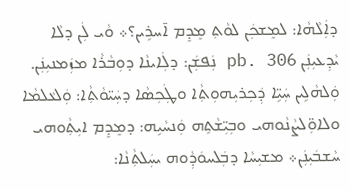ܕܐܲܠܵܗܵܐ: ܠܡܸܫܟܲܢ ܠܘܵܬܼ ܡܸܕܸܡ ܐ̄ܚܪܹܝܢ؟܀ ܘܵܝ ܠܲܢ ܕܠܵܐ ܝܵܕܼܥܝܼܢܲܢ pb. 306 ܢܲܦܫܲܢ: ܕܠܲܐܝܢܵܐ ܕܘܼܒܵܪܵܐ ܡܙܲܡܢܝܼܢܲܢ. ܘܲܠܗܵܠܹܝܢ ܚܲܝܹ̈ܐ ܕܲܟܼܪܝܼܗܘܼܬܼܵܐ ܘܛܲܟܼܤܵܐ ܕܚܲܝ̈ܘܵܬܼܵܐ: ܘܲܠܥܵܠܡܵܐ ܘܠܐܘܼ̈ܠܨܵܢܵܘܗܝ ܘܒܼܝܼ̈ܫܵܬܹܗ ܘܲܢܚܵܝܹܗ: ܕܡܸܕܸܡ ܐܝܼܬܼܵܘܗܝ ܚܵܫܒܿܝܼܢܲܢ܀ ܡܫܝܼܚܵܐ ܕܒܲܠܚܘܿܕܼܵܘܗ ܝܚܲܠܬܼܵܢܵܐ: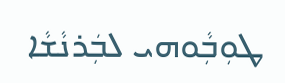ܛܘܼܒܼܵܘܗܝ ܠܒܲܪܢܵܫܵܐ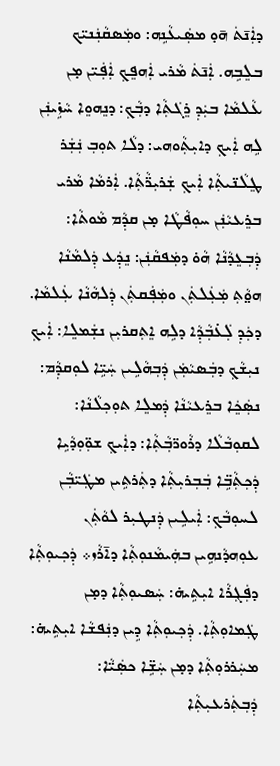ܕܐܲܢ̄ܬܿ ܗ̄ܘ̣ ܡܤܲܝܥܵܢܹܗ: ܘܡܲܤܩܵܢܲܢܝ̈ܟ ܒܠܸܒܹܗ. ܐܲܢ̄ܬܿ ܡܵܪܝ ܐܲܗܦܸܟܼ ܐܲܦܲܝ̈ܢ ܡ̣ܢ ܥܵܠܡܵܐ ܒܝܲܕܼ ܪܸܓܿܬܼܵܐ ܕܒܼܵܟܼ: ܕܢܸܗܘܸܐ ܚܵܙܹ̇ܝܢܲܢ ܠܹܗ ܐܲܝܟܼ ܕܐܝܼܬܼܵܘܗܝ: ܕܠܵܐ ܬܘܼܒܼ ܢܲܫܲܪ ܛܸܠܵܢ̈ܝܬܼܵܐ ܐܲܝܟܼ ܫܲܪܝܼܪ̈ܵܬܼܵܐ. ܐܲܪܡܵܐ ܡܵܪܝ ܒܪܸܥܝܵܢܲܢ ܚܘܼܦܵܛܵܐ ܡ̣ܢ ܩܕܼܵܡ ܡܵܘܬܵܐ: ܕܲܒܼܥܸܕܵܢܵܐ ܗܵܘ̇ ܕܡܲܦܩܵܢܲܢ: ܢܸܕܲܥ ܕܲܠܡܵܢܵܐ ܗܘ̤ܵܬܼ ܡܲܥܲܠܬܲܢ ܘܡܲܦܲܩܬܲܢ ܕܲܠܗܵܢܵܐ ܥܲܠܡܵܐ. ܕܟܲܕܼ ܠܲܥ̇ܒܼܵܕܼܵܐ ܕܠܹܗ ܐܸܬܼܩܪܝܼܢ ܢܫܲܡܠܸܐ: ܐܲܝܟܼ ܢܝܼܫܵܟܼ ܕܒܲܤܝܵܡܲܢ ܕܲܒܼܗܵܠܹܝܢ ܚܲܝܹ̈ܐ ܠܘܼܩܕܼܵܡ: ܢܤܲܟܸܿܐ ܒܪܸܥܝܵܢܵܐ ܕܲܡܠܸܐ ܬܘܼܟܼܠܵܢܵܐ: ܠܩܘܼܒܵܠܵܐ ܕܪܵܘܪ̈ܒܼܵܬܼܵܐ: ܕܐܲܝܟܼ ܫܘܼ̈ܘܼܕܵܝܹܐ ܕܲܟܼܬܼܵܒܹ̈ܐ ܒܲܒܼܪܝܼܬܼܵܐ ܕܬܲܪܬܹܝܢ ܡܛܲܝ̈ܒܼܵܢ ܠܚܘܼܒܵܟܼ: ܐܲܝܠܹܝܢ ܕܲܢܛܝܼܪ ܠܘܵܬܲܢ ܥܘܼܗܕܵܢܗܹܝܢ ܒܗܲܝܡܵܢܘܼܬܼܵܐ ܕܐ̄ܪܵܙ܀ ܕܲܟܼܝܘܼܬܼܵܐ ܕܦܲܓܼܪܵܐ ܐܝܼܬܹܝܗ̇: ܚܲܤܝܘܼܬܼܵܐ ܕܡ̣ܢ ܛܲܡܐܘܼܬܼܵܐ. ܕܲܟܼܝܘܼܬܼܵܐ ܕܹܝܢ ܕܢܲܦܫܵܐ ܐܝܼܬܹܝܗ̇: ܡܚܲܪܪܘܼܬܼܵܐ ܕܡ̣ܢ ܚܲܫܹ̈ܐ ܟܤܲܝ̈ܵܐ: ܕܲܒܼܬܲܪܥܝܼܬܼܵܐ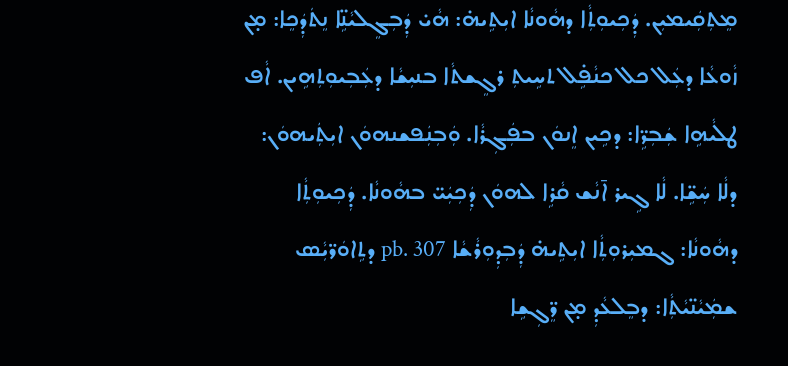ܡܸܬܼܩܲܝܡܝܼܢ. ܕܲܟܼܝܘܼܬܼܵܐ ܕܗܵܘܢܵܐ ܐܝܼܬܹܝܗ̇: ܗܵܝ̇ ܕܲܒܼܓܸܠܝܵܢܹ̈ܐ ܢܸܬܿܕܲܟܸܐ: ܡ̣ܢ ܙܵܘܥܵܐ ܕܥܲܠ ܟܠ ܟܢܵܦܹ̇ܠ ܬܚܹܝܬܼ ܪܓܸܫܬܵܐ ܒܢܝܼܫܵܐ ܕܥܲܒܼܝܘܼܬܼܗܹܝܢ. ܐܵܦ ܛܠܵܝܗܹܐ ܫܲܒܼܪܹ̈ܐ: ܕܟܹܝܢ ܐܸܢܘܿܢ ܒܦܲܓܼܪܵܐ. ܘܲܒܼܢܲܦܫܢܗܘܿܢ ܐܝܼܬܲܝܗܘܿܢ: ܕܠܵܐ ܚܲܫܹ̈ܐ. ܠܵܐ ܓܹܝܪ ܐ̄ܢܵܫ ܩܵܪܹܐ ܠܗܘܿܢ ܕܲܟܼܝܲܝ̈ ܒܗܵܘܢܵܐ. ܕܲܟܼܝܘܼܬܼܵܐ ܕܗܵܘܢܵܐ: ܓܡܝܼܪܘܼܬܼܵܐ ܐܝܼܬܹܝܗ̇ ܕܲܒܼܕܼܘܼܪܵܫܵܐ pb. 307 ܕܬܹܐܘܿܪ̈ܝܼܵܣ ܫܡܲܝܵܢ̈ܝܵܬܼܵܐ: ܕܒܸܠܥܵܕܼ ܡ̣ܢ ܪܸ̈ܓܼܫܹܐ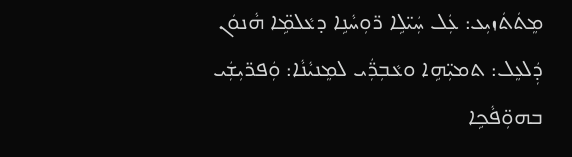ܡܸܬܿܬܿܙܝܼܥ: ܥܲܠ ܚܲܝ̈ܠܹܐ ܪ̈ܘܼܚܵܢܹܐ ܕܥܵܠܡܹ̈ܐ ܗܵܢܘܿܢ ܕܲܠܥܸܠ: ܬܡܝܼ̈ܗܹܐ ܘܥܵܒܼܪ̈ܲܝ ܠܡܸܢܝܵܢܵܐ: ܘܲܦܪ̈ܝܼܫܲܝ ܒܗܘܼ̈ܦܵܟܹܐ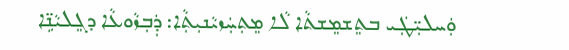ܘܲܚܠܝܼ̈ܛܲܝ ܒܬܸܫܡܸܫܬܵܐ ܠܵܐ ܡܸܬܼܚܲܙܝܵܢܝܼܬܼܵܐ: ܕܲܒܼܙܵܘܥܵܐ ܕܓܸܠܝܵܢܹ̈ܐ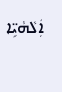ܐܲܠܵܗܵܝܹ̈ܐ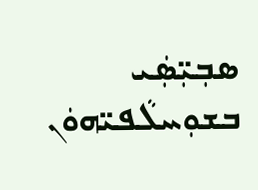ܤܒܼܝܼ̈ܤܲܝ ܒܫܘܼܚܠܵܦܝ̈ܗܘܿܢ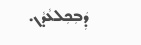ܕܲܒܼܟܼܠܥܵܕܵܢ.